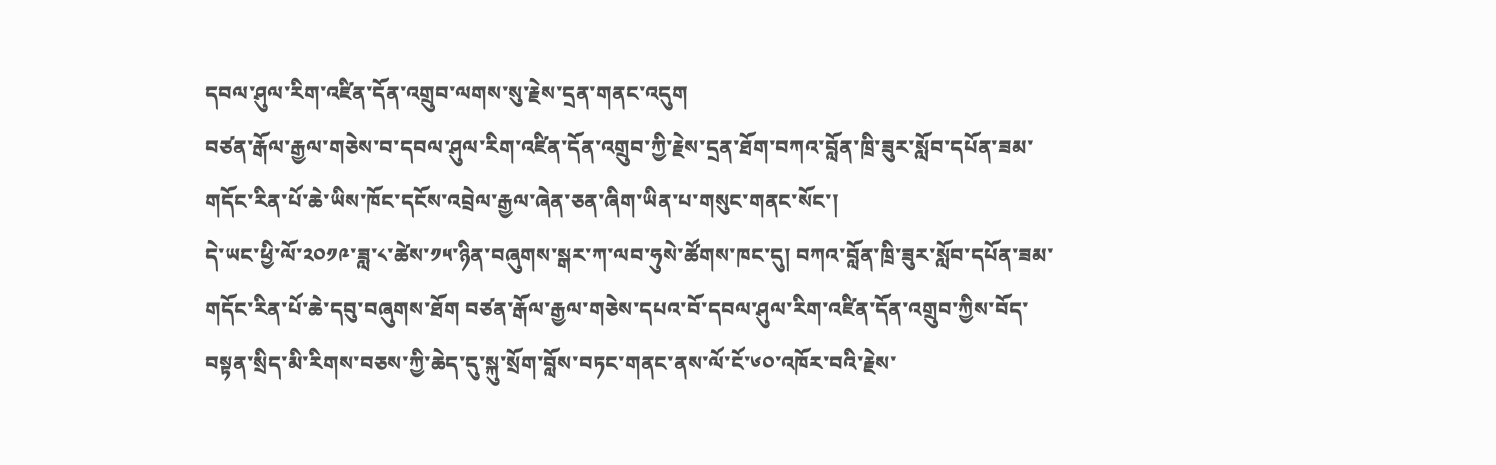དབལ་ཤུལ་རིག་འཛིན་དོན་འགྲུབ་ལགས་སུ་རྗེས་དྲན་གནང་འདུག
བཙན་རྒོལ་རྒྱལ་གཅེས་བ་དབལ་ཤུལ་རིག་འཛིན་དོན་འགྲུབ་ཀྱི་རྗེས་དྲན་ཐོག་བཀའ་བློན་ཁྲི་ཟུར་སློབ་དཔོན་ཟམ་གདོང་རིན་པོ་ཆེ་ཡིས་ཁོང་དངོས་འབྲེལ་རྒྱལ་ཞེན་ཅན་ཞིག་ཡིན་པ་གསུང་གནང་སོང་།
དེ་ཡང་ཕྱི་ལོ་༢༠༡༩་ཟླ་༨་ཚེས་༡༥་ཉིན་བཞུགས་སྒར་ཀ་ལབ་ཧུསེ་ཚོགས་ཁང་དུ། བཀའ་བློན་ཁྲི་ཟུར་སློབ་དཔོན་ཟམ་གདོང་རིན་པོ་ཆེ་དབུ་བཞུགས་ཐོག བཙན་རྒོལ་རྒྱལ་གཅེས་དཔའ་བོ་དབལ་ཤུལ་རིག་འཛིན་དོན་འགྲུབ་ཀྱིས་བོད་བསྟན་སྲིད་མི་རིགས་བཅས་ཀྱི་ཆེད་དུ་སྐུ་སྲོག་བློས་བཏང་གནང་ནས་ལོ་ངོ་༦༠་འཁོར་བའི་རྗེས་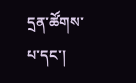དྲན་ཚོགས་པ་དང་།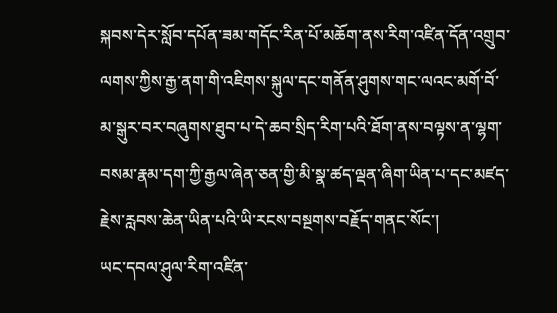སྐབས་དེར་སློབ་དཔོན་ཟམ་གདོང་རིན་པོ་མཆོག་ནས་རིག་འཛིན་དོན་འགྲུབ་ལགས་ཀྱིས་རྒྱ་ནག་གི་འཇིགས་སྐུལ་དང་གནོན་ཤུགས་གང་ལའང་མགོ་བོ་མ་སྒུར་བར་བཞུགས་ཐུབ་པ་དེ་ཆབ་སྲིད་རིག་པའི་ཐོག་ནས་བལྟས་ན་ལྷག་བསམ་རྣམ་དག་ཀྱི་རྒྱལ་ཞེན་ཅན་གྱི་མི་སྣ་ཚད་ལྡན་ཞིག་ཡིན་པ་དང་མཛད་རྗེས་རླབས་ཆེན་ཡིན་པའི་ཡི་རངས་བསྔགས་བརྗོད་གནང་སོང་།
ཡང་དབལ་ཤུལ་རིག་འཛིན་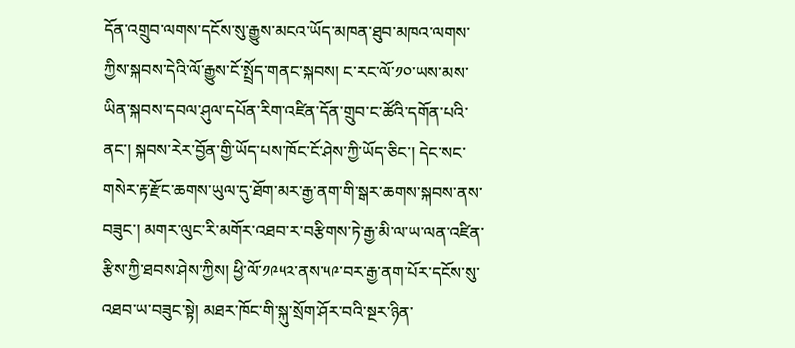དོན་འགྲུབ་ལགས་དངོས་སུ་རྒྱུས་མངའ་ཡོད་མཁན་ཐུབ་མཁའ་ལགས་ཀྱིས་སྐབས་དེའི་ལོ་རྒྱུས་ངོ་སྤྲོད་གནང་སྐབས། ང་རང་ལོ་༡༠་ཡས་མས་ཡིན་སྐབས་དབལ་ཤུལ་དཔོན་རིག་འཛིན་དོན་གྲུབ་ང་ཚོའི་དགོན་པའི་ནང་། སྐབས་རེར་བྱོན་གྱི་ཡོད་པས་ཁོང་ངོ་ཤེས་ཀྱི་ཡོད་ཅིང་། དེང་སང་གསེར་རྟ་རྫོང་ཆགས་ཡུལ་དུ་ཐོག་མར་རྒྱ་ནག་གི་སྒར་ཆགས་སྐབས་ནས་བཟུང་། མགར་ལུང་རི་མགོར་འཐབ་ར་བརྩིགས་ཏེ་རྒྱ་མི་ལ་ཡ་ལན་འཛིན་རྩིས་ཀྱི་ཐབས་ཤེས་ཀྱིས། ཕྱི་ལོ་༡༩༥༢་ནས་༥༩་བར་རྒྱ་ནག་པོར་དངོས་སུ་འཐབ་ཡ་བཟུང་སྟེ། མཐར་ཁོང་གི་སྐུ་སྲོག་ཤོར་བའི་སྔར་ཉིན་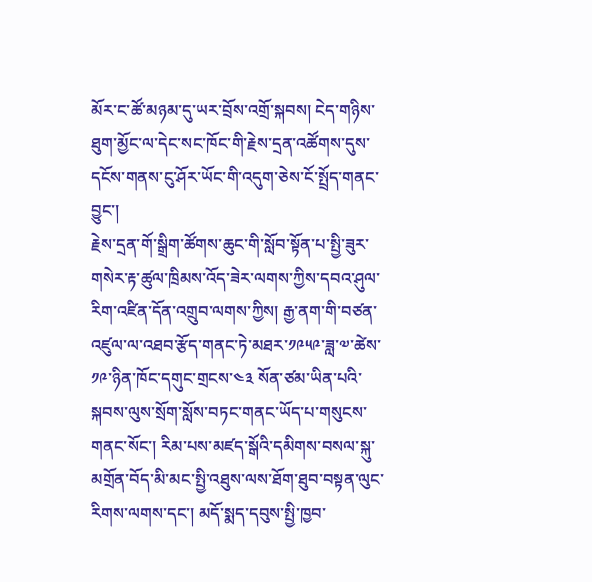མོར་ང་ཚོ་མཉམ་དུ་ཡར་བྲོས་འགྲོ་སྐབས། ངེད་གཉིས་ཐུག་མྱོང་ལ་དེང་སང་ཁོང་གི་རྗེས་དྲན་འཚོགས་དུས་དངོས་གནས་ངུ་ཤོར་ཡོང་གི་འདུག་ཅེས་ངོ་སྤྲོད་གནང་བྱུང་།
རྗེས་དྲན་གོ་སྒྲིག་ཚོགས་ཆུང་གི་སློབ་སྟོན་པ་སྤྱི་ཟུར་གསེར་རྟ་ཚུལ་ཁྲིམས་འོད་ཟེར་ལགས་ཀྱིས་དབའ་ཤུལ་རིག་འཛིན་དོན་འགྲུབ་ལགས་ཀྱིས། རྒྱ་ནག་གི་བཙན་འཛུལ་ལ་འཐབ་རྩོད་གནང་ཏེ་མཐར་༡༩༥༩་ཟླ་༧་ཚེས་༡༩་ཉིན་ཁོང་དགུང་གྲངས་༤༣ སོན་ཙམ་ཡིན་པའི་སྐབས་ལུས་སྲོག་སློས་བཏང་གནང་ཡོད་པ་གསུངས་གནང་སོང་། རིམ་པས་མཛད་སྒོའི་དམིགས་བསལ་སྐུ་མགྲོན་བོད་མི་མང་སྤྱི་འཐུས་ལས་ཐོག་ཐུབ་བསྟན་ལུང་རིགས་ལགས་དང་། མདོ་སྨད་དབུས་སྤྱི་ཁྱབ་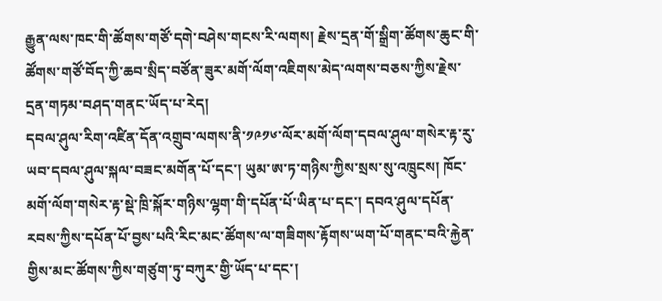རྒྱུན་ལས་ཁང་གི་ཚོགས་གཙོ་དགེ་བཤེས་གངས་རི་ལགས། རྗེས་དྲན་གོ་སྒྲིག་ཚོགས་ཆུང་གི་ཚོགས་གཙོ་བོད་ཀྱི་ཆབ་སྲིད་བཙོན་ཟུར་མགོ་ལོག་འཇིགས་མེད་ལགས་བཅས་ཀྱིས་རྗེས་དྲན་གཏམ་བཤད་གནང་ཡོད་པ་རེད།
དབལ་ཤུལ་རིག་འཛིན་དོན་འགྲུབ་ལགས་ནི་༡༩༡༦་ལོར་མགོ་ལོག་དབལ་ཤུལ་གསེར་རྟ་རུ་ཡབ་དབལ་ཤུལ་སྐལ་བཟང་མགོན་པོ་དང་། ཡུམ་ཨ་ཏ་གཉིས་ཀྱིས་སྲས་སུ་འཁྲུངས། ཁོང་མགོ་ལོག་གསེར་རྟ་སྡེ་ཁྲི་སྐོར་གཉིས་ལྷག་གི་དཔོན་པོ་ཡིན་པ་དང་། དབའ་ཤུལ་དཔོན་རབས་ཀྱིས་དཔོན་པོ་བྱས་པའི་རིང་མང་ཚོགས་ལ་གཟིགས་རྟོགས་ཡག་པོ་གནང་བའི་རྐྱེན་གྱིས་མང་ཚོགས་ཀྱིས་གཙུག་ཏུ་བཀུར་གྱི་ཡོད་པ་དང་།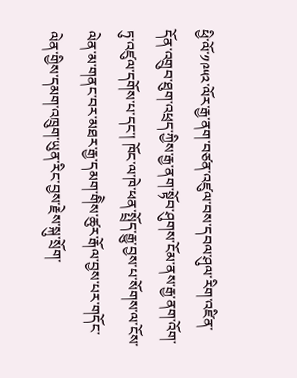ཕྱི་ལོ་༡༩༥༢་ལོར་རྒྱ་ནག་བཙན་འཛུལ་བས་དབལ་ཤུལ་རིག་འཛིན་དོན་འགྲུབ་ཐུག་འཕྲད་ཀྱིས་རྒྱ་ནག་སྟོབ་ཤུགས་ངོམ་ནས་རྒྱ་ནག་འོག་ཏུ་འཛུལ་དགོས་པ་དང་། ཁོང་ལ་ཁེ་ཕན་སྤྲོད་རྒྱུ་བྱས་པ་སོགས་ལ་ངོས་ལེན་མ་གནང་བར་མཐར་རྒྱ་དམག་གིེས་ཚུར་རྒོལ་བྱས་པར་གདོང་ལེན་གྱིས་དམག་འཁྲུག་ཡུན་རིང་བྱས་རྗེས་སྐུ་སྲོག་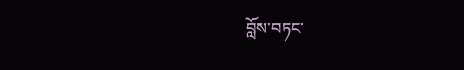བློས་བཏང་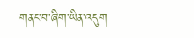གནང་བ་ཞིག་ཡིན་འདུག